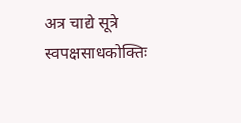अत्र चाद्ये सूत्रे स्वपक्षसाधकोक्तिः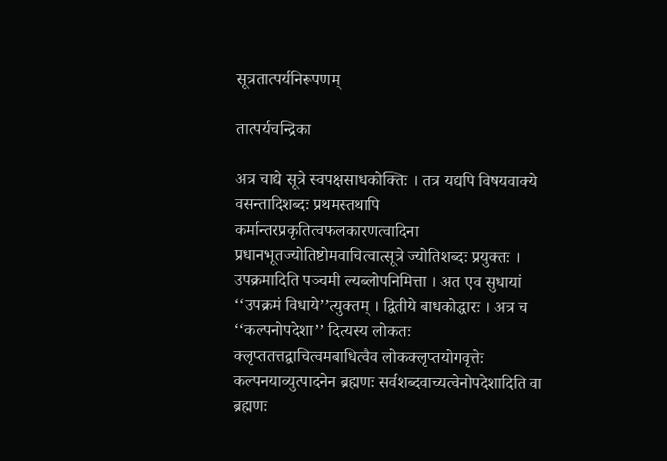सूत्रतात्पर्यनिरूपणम्

तात्पर्यचन्द्रिका

अत्र चाद्ये सूत्रे स्वपक्षसाधकोक्तिः । तत्र यद्यपि विषयवाक्ये वसन्तादिशब्दः प्रथमस्तथापि कर्मान्तरप्रकृतित्वफलकारणत्वादिना प्रधानभूतज्योतिष्टोमवाचित्वात्सूत्रे ज्योतिशब्दः प्रयुक्तः । उपक्रमादिति पञ्चमी ल्यब्लोपनिमित्ता । अत एव सुधायां ‘‘उपक्रमं विधाये’’त्युक्तम् । द्वितीये बाधकोद्धारः । अत्र च ‘‘कल्पनोपदेशा’’ दित्यस्य लोकतः क्लृप्ततत्तद्वाचित्वमबाधित्वैव लोकक्लृप्तयोगवृत्तेः कल्पनयाव्युत्पादनेन ब्रह्मणः सर्वशब्दवाच्यत्वेनोपदेशादिति वा ब्रह्मणः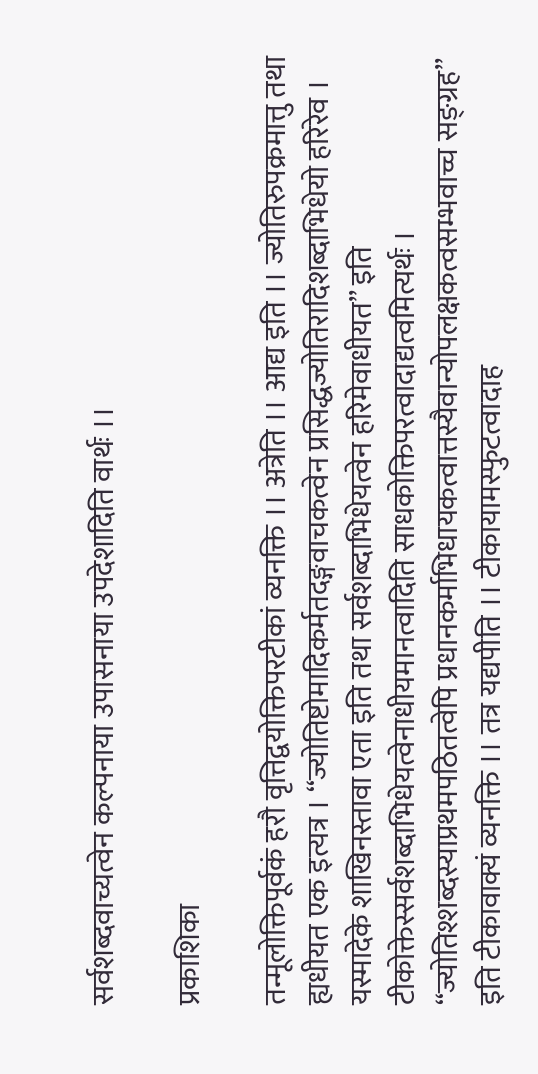सर्वशब्दवाच्यत्वेन कल्पनाया उपासनाया उपदेशादिति वार्थः ।।

प्रकाशिका

तन्मूलोक्तिपूर्वकं हरौ वृत्तिद्वयोक्तिपरटीकां व्यनक्ति ।। अत्रेति ।। आद्य इति ।। ज्योतिरुपक्रमात्तु तथा ह्यधीयत एक इत्यत्र । ‘‘ज्योतिष्टोमादिकर्मतदङ्गवाचकत्वेन प्रसिद्धज्योतिरादिशब्दाभिधेयो हरिरेव । यस्मादेके शाखिनस्तावा एता इति तथा सर्वशब्दाभिधेयत्वेन हरिमेवाधीयत’’ इति टीकोक्तेस्सर्वशब्दाभिधेयत्वेनाधीयमानत्वादिति साधकोक्तिपरत्वादाद्यत्वमित्यर्थः । ‘‘ज्योतिश्शब्दस्याप्रथमपठितत्वेपि प्रधानकर्माभिधायकत्वात्तस्यैवान्योपलक्षकत्वसम्भवाच्च सङ्ग्रह’’ इति टीकावाक्यं व्यनक्ति ।। तत्र यद्यपीति ।। टीकायामस्फुटत्वादाह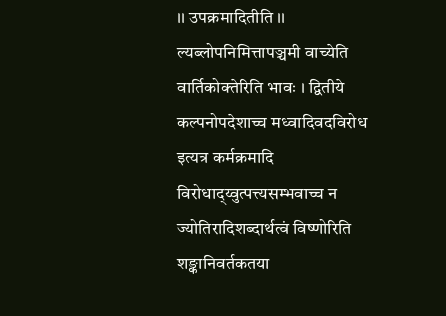।। उपक्रमादितीति ।। ल्यब्लोपनिमित्तापञ्चमी वाच्येति वार्तिकोक्तेरिति भावः । द्वितीये कल्पनोपदेशाच्च मध्वादिवदविरोध इत्यत्र कर्मक्रमादि विरोधाद्य्वुत्पत्त्यसम्भवाच्च न ज्योतिरादिशब्दार्थत्वं विष्णोरिति शङ्कानिवर्तकतया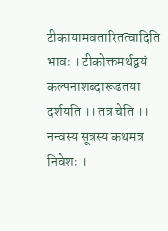टीकायामवतारितत्वादिति भावः । टीकोक्तमर्थद्वयं कल्पनाशब्दारूढतया दर्शयति ।। तत्र चेति ।। नन्वस्य सूत्रस्य कथमत्र निवेशः ।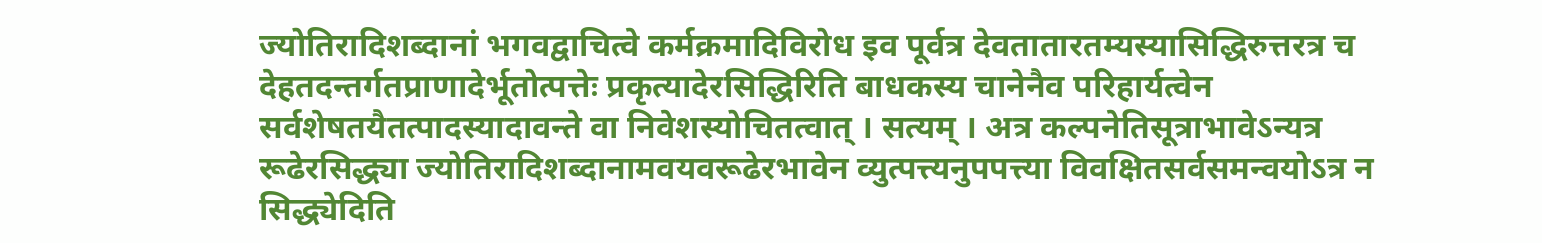ज्योतिरादिशब्दानां भगवद्वाचित्वे कर्मक्रमादिविरोध इव पूर्वत्र देवतातारतम्यस्यासिद्धिरुत्तरत्र च देहतदन्तर्गतप्राणादेर्भूतोत्पत्तेः प्रकृत्यादेरसिद्धिरिति बाधकस्य चानेनैव परिहार्यत्वेन सर्वशेषतयैतत्पादस्यादावन्ते वा निवेशस्योचितत्वात् । सत्यम् । अत्र कल्पनेतिसूत्राभावेऽन्यत्र रूढेरसिद्ध्या ज्योतिरादिशब्दानामवयवरूढेरभावेन व्युत्पत्त्यनुपपत्त्या विवक्षितसर्वसमन्वयोऽत्र न सिद्ध्येदिति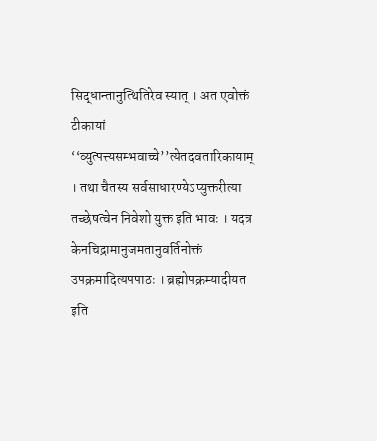सिद्धान्तानुत्थितिरेव स्यात् । अत एवोक्तं टीकायां ‘‘व्युत्पत्त्यसम्भवाच्चे’’त्येतदवतारिकायाम् । तथा चैतस्य सर्वसाधारण्येऽप्युक्तरीत्या तच्छेषत्वेन निवेशो युक्त इति भावः । यदत्र केनचिद्रामानुजमतानुवर्तिनोक्तं उपक्रमादित्यपपाठः । ब्रह्मोपक्रम्यादीयत इति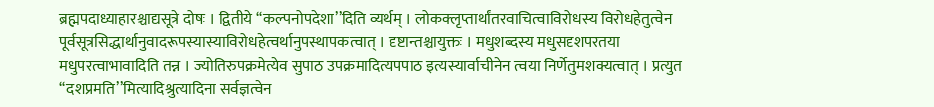ब्रह्मपदाध्याहारश्चाद्यसूत्रे दोषः । द्वितीये ‘‘कल्पनोपदेशा’’दिति व्यर्थम् । लोकक्लृप्तार्थांतरवाचित्वाविरोधस्य विरोधहेतुत्वेन पूर्वसूत्रसिद्धार्थानुवादरूपस्यास्याविरोधहेत्वर्थानुपस्थापकत्वात् । दृष्टान्तश्चायुक्तः । मधुशब्दस्य मधुसदृशपरतया मधुपरत्वाभावादिति तन्न । ज्योतिरुपक्रमेत्येव सुपाठ उपक्रमादित्यपपाठ इत्यस्यार्वाचीनेन त्वया निर्णेतुमशक्यत्वात् । प्रत्युत ‘‘दशप्रमति’’मित्यादिश्रुत्यादिना सर्वज्ञत्वेन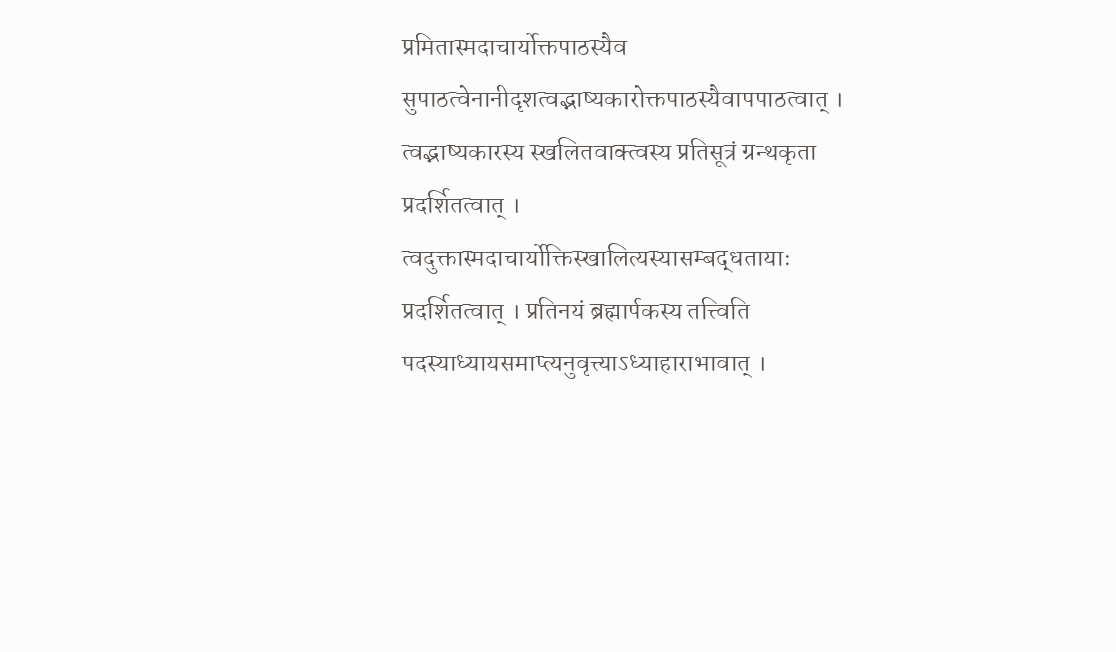प्रमितास्मदाचार्योक्तपाठस्यैव सुपाठत्वेनानीदृशत्वद्भाष्यकारोक्तपाठस्यैवापपाठत्वात् । त्वद्भाष्यकारस्य स्खलितवाक्त्वस्य प्रतिसूत्रं ग्रन्थकृता प्रदर्शितत्वात् । त्वदुक्तास्मदाचार्योक्तिस्खालित्यस्यासम्बद्धतायाः प्रदर्शितत्वात् । प्रतिनयं ब्रह्मार्पकस्य तत्त्विति पदस्याध्यायसमाप्त्यनुवृत्त्याऽध्याहाराभावात् ।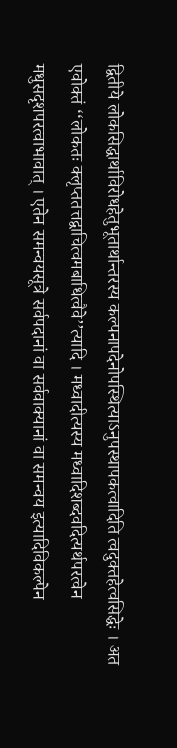द्वितीये लोकसिद्धार्थाविरोधहेतुभूतार्थान्तरस्य कल्पनापदेनोपस्थित्याऽनुपस्थापकत्वादिति त्वदुक्तहेत्वसिद्धेः । अत एवोक्तं ‘‘लोकतः क्लृप्ततत्तद्वाचित्वमबाधित्वैवे’’त्यादि । मध्वादीत्यस्य मध्वादिशब्दवदित्यर्थपरत्वेन मधुसदृशपरत्वाभावात् । एतेन समन्वयसूत्रे सर्वपदानां वा सर्ववाक्यानां वा समन्वय इत्यादिविकल्पेन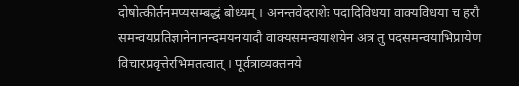दोषोत्कीर्तनमप्यसम्बद्धं बोध्यम् । अनन्तवेदराशेः पदादिविधया वाक्यविधया च हरौ समन्वयप्रतिज्ञानेनानन्दमयनयादौ वाक्यसमन्वयाशयेन अत्र तु पदसमन्वयाभिप्रायेण विचारप्रवृत्तेरभिमतत्वात् । पूर्वत्राव्यक्तनये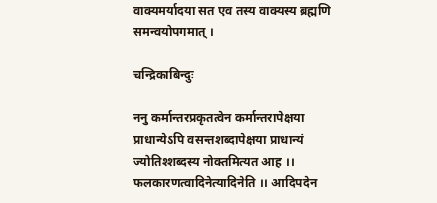वाक्यमर्यादया सत एव तस्य वाक्यस्य ब्रह्मणि समन्वयोपगमात् ।

चन्द्रिकाबिन्दुः

ननु कर्मान्तरप्रकृतत्वेन कर्मान्तरापेक्षया प्राधान्येऽपि वसन्तशब्दापेक्षया प्राधान्यं ज्योतिश्शब्दस्य नोक्तमित्यत आह ।। फलकारणत्वादिनेत्यादिनेति ।। आदिपदेन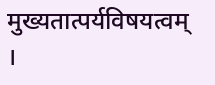मुख्यतात्पर्यविषयत्वम् ।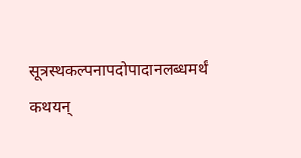सूत्रस्थकल्पनापदोपादानलब्धमर्थं कथयन्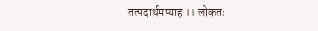तत्पदार्थमप्याह ।। लोकतः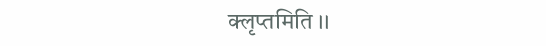क्लृप्तमिति ।।